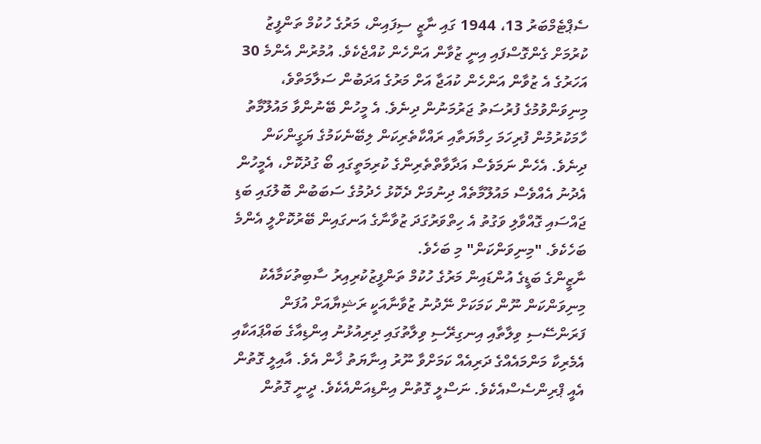ސެޕްޓެމްބަރު 13، 1944 ގައި ނާޒީ ސިފައިން، މަރުގެ ހުކުމް ތަންފީޒު ކުރުމަށް ގެންގޮސްފައި އިނީ ޒުވާން އަންހެން ކުއްޖެކެވެ. އުމުރުން އެންމެ 30 އަހަރުގެ އެ ޒުވާން އަންހެން ކުއަޖާ އަށް މަރުގެ އަދަބުން ސަލާމަތްވެ، މިނިވަންވުމުގެ ފުރުސަތު ޖަރުމަނުން ދިނެވެ. އެ މީހުން ބޭނުންވާ މައުލޫމާތު ހާމަކުރުމުން ފުރިހަމަ ހިމާޔަތާއި ރައްކާތެރިކަން ލިބޭނެކަމުގެ ޔަގީންކަން ދިނެވެ. އެހެން ނަމަވެސް އަދާވާތްތެރިންގެ ކުރިމަތީގައި ބޯ ގުދުކޮށް، އެމީހުން އެދުނު އެއްވެސް މައުލޫމާތެއް ދިނުމަށް ދެކޮޅު ހެދުމުގެ ސަބަބުން ބޮލުގައި ބަޑި ޖައްސައި ގޮއްވާލި ވަގުތު އެ ހިތްވަރުގަދަ ޒުވާނާގެ އަނގައިން ބޭރުކޮށްލީ އެންމެ ބަހެކެވެ. "މިނިވަންކަން" މި ބަހެވެ.
ނާޒީންގެ ބަޑީގެ އުންޑައިން މަރުގެ ހުކުމް ތަންފީޒުކުރިއިރު ސާބިތުކަމާއެކު މިނިވަންކަން ނޫން ކަމަކަށް ނޭދުނު ޒުވާނާއަކީ ރަޝިޔާއަށް އުފަން ފަރަންސޭސި ވިލާތާއި އިނގިރޭސި ވިލާތުގައި ދިރިއުޅުނު އިންޑިއާގެ ބައްޕައަކާއި އެމެރިކާ މަންމައެއްގެ ދަރިއެއް ކަމަށްވާ ނޫރު އިނާޔަތު ޚާން އެވެ. އާއިލީ ގޮތުން އެއީ ޕްރިންސެސްއެކެވެ. ނަސްލީ ގޮތުން އިންޑިއަންއެކެވެ. ދީނީ ގޮތުން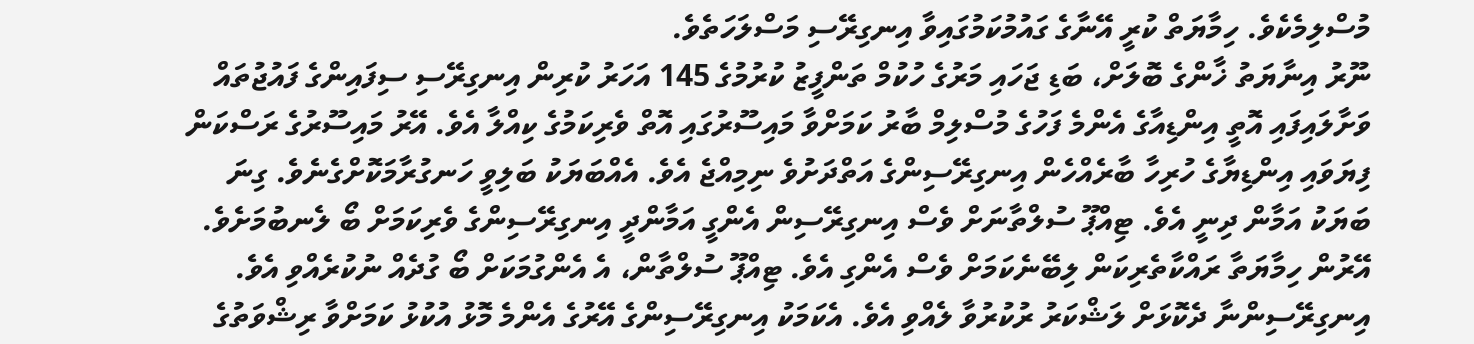މުސްލިމެކެވެ. ހިމާޔަތް ކުރީ އޭނާގެ ގައުމުކަމުގައިވާ އިނގިރޭސި މަސްލަހަތެވެ.
ނޫރު އިނާޔަތު ޚާންގެ ބޮލަށް، ބަޑި ޖަހައި މަރުގެ ހުކުމް ތަންފީޒު ކުރުމުގެ 145 އަހަރު ކުރިން އިނގިރޭސި ސިފައިންގެ ފައުޖުތައް ވަށާލައިފައި އޮތީ އިންޑިއާގެ އެންމެ ފަހުގެ މުސްލިމް ބާރު ކަމަށްވާ މައިސޫރުގައި އޮތް ވެރިކަމުގެ ކިއްލާ އެވެ. އޭރު މައިސޫރުގެ ރަސްކަން ފިޔަވައި އިންޑިޔާގެ ހުރިހާ ބާރެއްހެން އިނގިރޭސިންގެ އަތްދަށުވެ ނިމިއްޖެ އެވެ. އެއްބަޔަކު ބަލިވީ ހަނގުރާމަކޮށްގެނެވެ. ގިނަ ބަޔަކު އަމާން ދިނީ އެވެ. ޓިއްޕޫ ސުލްތާނަށް ވެސް އިނގިރޭސިން އެންގީ އަމާންދީ އިނގިރޭސިންގެ ވެރިކަމަށް ބޯ ލެނބުމަށެވެ. އޭރުން ހިމާޔަތާ ރައްކާތެރިކަން ލިބޭނެކަމަށް ވެސް އެންގި އެވެ. ޓިއްޕޫ ސުލްތާން، އެ އެންގުމަކަށް ބޯ ގުދެއް ނުކުރެއްވި އެވެ.
އިނގިރޭސިންނާ ދެކޮޅަށް ލަޝްކަރު ރުކުރުވާ ލެއްވި އެވެ. އެކަމަކު އިނގިރޭސިންގެ އޭރުގެ އެންމެ މޮޅު އުކުޅު ކަމަށްވާ ރިޝްވަތުގެ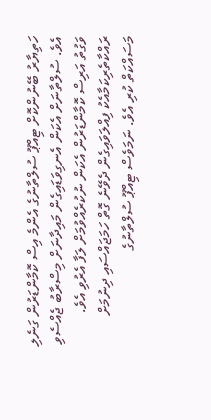ހަތިޔާރު ބޭނުންކޮށް ޓިއްޕޫ ސުލްތާނުގެ އެންމެ އިސް ކޮމާންޑަރުން ގަނެލި އެވެ. ސުލްތާނަށް އެކަން އެނގިވަޑައިގެން މައިދާނަށް މިސްރާބު ޖެއްސެވި ވަގުތު އަރިސް ކޮމާންޑަރުން އެކަން ނުކުރެއްވުމަށް ލަފާ އެރުވި އެވެ. ރައްކާތެރިކަމާއެކު ފިއްލަވައިގެން ދެވޭނެ ގޮތް ހަމަޖައްސައި ދިނުމަށް މަސައްކަތް ކުރި އެވެ. ނަމަވެސް ޓިއްޕޫ ސުލްތާނުގެ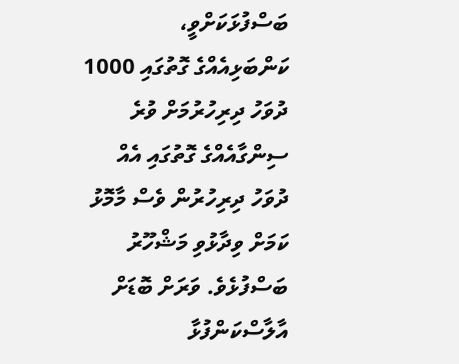ބަސްފުޅަކަށްވީ، ކަންބަޅިއެއްގެ ގޮތުގައި 1000 ދުވަހު ދިރިހުރުމަށް ވުރެ ސިންގާއެއްގެ ގޮތުގައި އެއް ދުވަހު ދިރިހުރުން ވެސް މާމޮޅު ކަމަށް ވިދާޅުވި މަޝްހޫރު ބަސްފުޅެވެ. ވަރަށް ބޮޑަށް އާލާސްކަންފުޅާ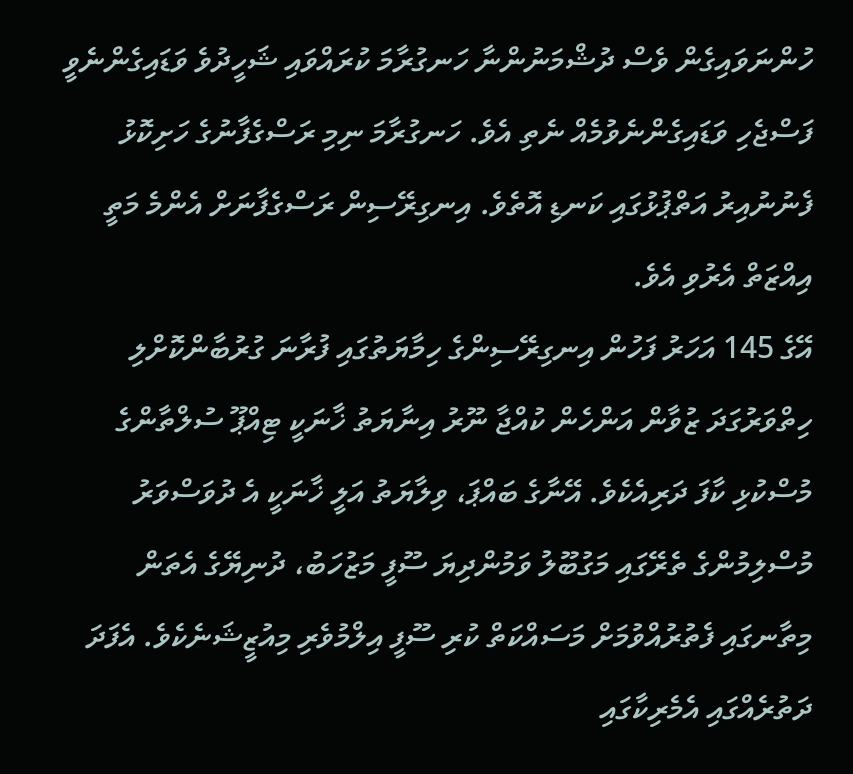ހުންނަވައިގެން ވެސް ދުޝްމަނުންނާ ހަނގުރާމަ ކުރައްވައި ޝަހީދުވެ ވަޑައިގެންނެވީ ފަސްޖެހި ވަޑައިގެންނެވުމެއް ނެތި އެވެ. ހަނގުރާމަ ނިމި ރަސްގެފާނުގެ ހަށިކޮޅު ފެނުނުއިރު އަތްޕުޅުގައި ކަނޑި އޮތެވެ. އިނގިރޭސިން ރަސްގެފާނަށް އެންމެ މަތީ އިއްޒަތް އެރުވި އެވެ.
އޭގެ 145 އަހަރު ފަހުން އިނގިރޭސިންގެ ހިމާޔަތުގައި ފުރާނަ ގުރުބާންކޮށްލި ހިތްވަރުގަދަ ޒުވާން އަންހެން ކުއްޖާ ނޫރު އިނާޔަތު ޚާނަކީ ޓިއްޕޫ ސުލްތާންގެ މުސްކުޅި ކާފަ ދަރިއެކެވެ. އޭނާގެ ބައްޕަ، ވިލާޔަތު އަލީ ޚާނަކީ އެ ދުވަސްވަރު މުސްލިމުންގެ ތެރޭގައި މަގުބޫލު ވަމުންދިޔަ ސޫފީ މަޒުހަބު، ދުނިޔޭގެ އެތަން މިތާނގައި ފެތުރުއްވުމަށް މަސައްކަތް ކުރި ސޫފީ އިލްމުވެރި މިއުޒީޝަނެކެވެ. އެފަދަ ދަތުރެއްގައި އެމެރިކާގައި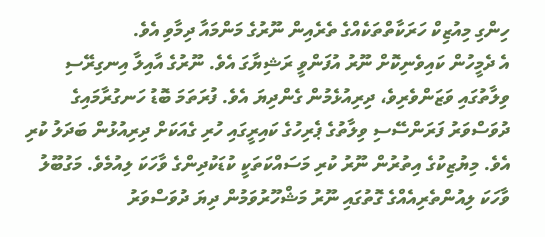ހިންގި މިއުޒިކް ހަރަކާތްތަކެއްގެ ތެރެއިން ނޫރުގެ މަންމައާ ދިމާވި އެވެ.
އެ ދެމީހުން ކައިވެނިކޮށް ނޫރު އުފަންވީ ރަޝިޔާގަ އެވެ. ނޫރުގެ އާއިލާ އިނގިރޭސި ވިލާތުގައި ވަޒަންވެރިވެ، ދިރިއުޅެމުން ގެންދިޔަ އެވެ. ފުރަތަމަ ބޮޑު ހަނގުރާމައިގެ ދުވަސްވަރު ފަރަންސޭސި ވިލާތުގެ ޕެރިހުގެ ކައިރީގައި ހުރި ގެއަކަށް ދިރިއުޅުން ބަދަލު ކުރި އެވެ. މިޔުޒިކުގެ އިތުރުން ނޫރު ކުރި މަސައްކަތަކީ ކުޑަކުދިންގެ ވާހަކަ ލިއުމެވެ. މަގުބޫލު ވާހަކަ ލިއުންތެރިއެއްގެ ގޮތުގައި ނޫރު މަޝްހޫރުވަމުން ދިޔަ ދުވަސްވަރު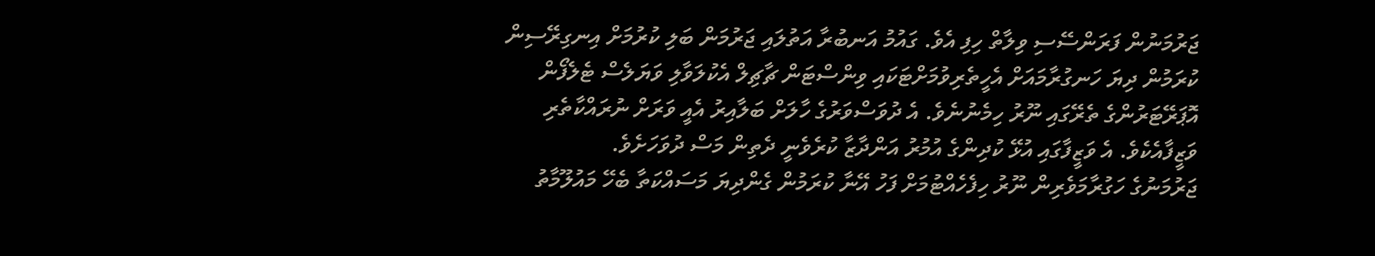ޖަރުމަނުން ފަރަންސޭސި ވިލާތް ހިފި އެވެ. ގައުމު އަނބުރާ އަތުލައި ޖަރުމަން ބަލި ކުރުމަށް އިނގިރޭސިން ކުރަމުން ދިޔަ ހަނގުރާމައަށް އެހީތެރިވުމަށްޓަކައި ވިންސްޓަން ޗާޗިލް އެކުލަވާލި ވަޔަލެސް ޓެލެފޯން އޮޕަރޭޓަރުންގެ ތެރޭގައި ނޫރު ހިމެނުނެވެ. އެ ދުވަސްވަރުގެ ހާލަށް ބަލާއިރު އެއީ ވަރަށް ނުރައްކާތެރި ވަޒީފާއެކެވެ. އެ ވަޒީފާގައި އުޅޭ ކުދިންގެ އުމުރު އަންދާޒާ ކުރެވެނީ ދެތިން މަސް ދުވަހަށެވެ.
ޖަރުމަނުގެ ހަގުރާމަވެރިން ނޫރު ހިފެހެއްޓުމަށް ފަހު އޭނާ ކުރަމުން ގެންދިޔަ މަސައްކަތާ ބެހޭ މައުލޫމާތު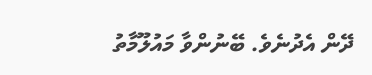ދޭން އެދުނެވެ. ބޭނުންވާ މައުލޫމާތު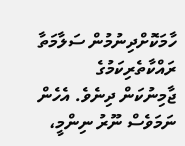ހާމަކޮށްދިނުމުން ސަލާމަތާ ރައްކާތެރިކަމުގެ ޖާމިނުކަން ދިނެވެ. އެހެން ނަމަވެސް ނޫރު ނިންމީ،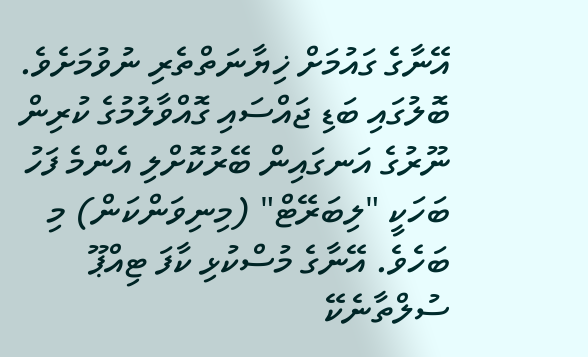އޭނާގެ ގައުމަށް ޚިޔާނަތްތެރި ނުވުމަށެވެ.
ބޮލުގައި ބަޑި ޖައްސައި ގޮއްވާލުމުގެ ކުރިން ނޫރުގެ އަނގައިން ބޭރުކޮށްލި އެންމެ ފަހު ބަހަކީ "ލިބަރޭޓް" (މިނިވަންކަން) މި ބަހެވެ. އޭނާގެ މުސްކުޅި ކާފަ ޓިއްޕޫ ސުލްތާނެކޭ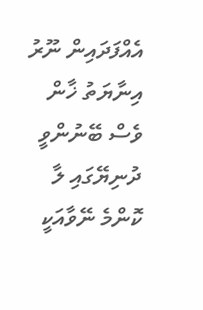އެއްފަދައިން ނޫރު އިނާޔަތު ޚާން ވެސް ބޭނުންވީ ދުނިޔޭގައި ލާ ކޮންމެ ނޭވާއަކީ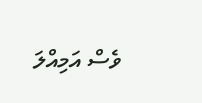ވެސް އަމިއްލަ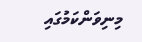މިނިވަންކަމުގައި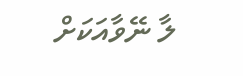ލާ ނޭވާއަކަށް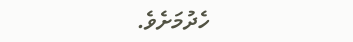ހެދުމަށެވެ.